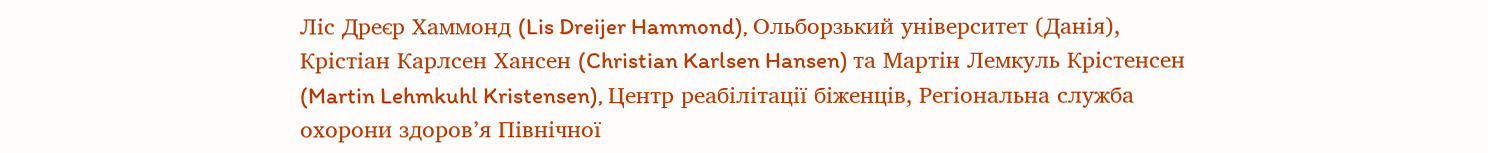Ліс Дреєр Хаммонд (Lis Dreijer Hammond), Ольборзький університет (Данія), Крістіан Карлсен Хансен (Christian Karlsen Hansen) та Мартін Лемкуль Крістенсен (Martin Lehmkuhl Kristensen), Центр реабілітації біженців, Регіональна служба охорони здоров’я Північної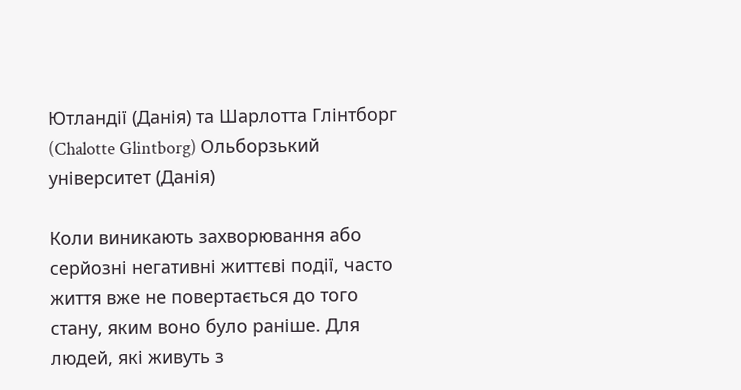Ютландії (Данія) та Шарлотта Глінтборг (Chalotte Glintborg) Ольборзький університет (Данія)

Коли виникають захворювання або серйозні негативні життєві події, часто життя вже не повертається до того стану, яким воно було раніше. Для людей, які живуть з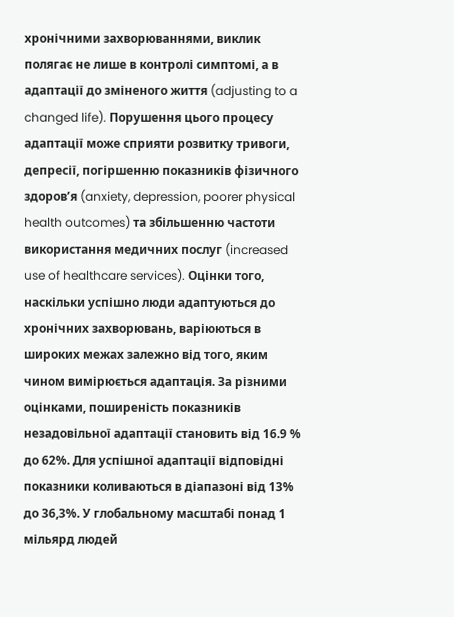хронічними захворюваннями, виклик полягає не лише в контролі симптомі, а в адаптації до зміненого життя (adjusting to a changed life). Порушення цього процесу адаптації може сприяти розвитку тривоги, депресії, погіршенню показників фізичного здоров’я (anxiety, depression, poorer physical health outcomes) та збільшенню частоти використання медичних послуг (increased use of healthcare services). Оцінки того, наскільки успішно люди адаптуються до хронічних захворювань, варіюються в широких межах залежно від того, яким чином вимірюється адаптація. За різними оцінками, поширеність показників незадовільної адаптації становить від 16.9 % до 62%. Для успішної адаптації відповідні показники коливаються в діапазоні від 13% до 36,3%. У глобальному масштабі понад 1 мільярд людей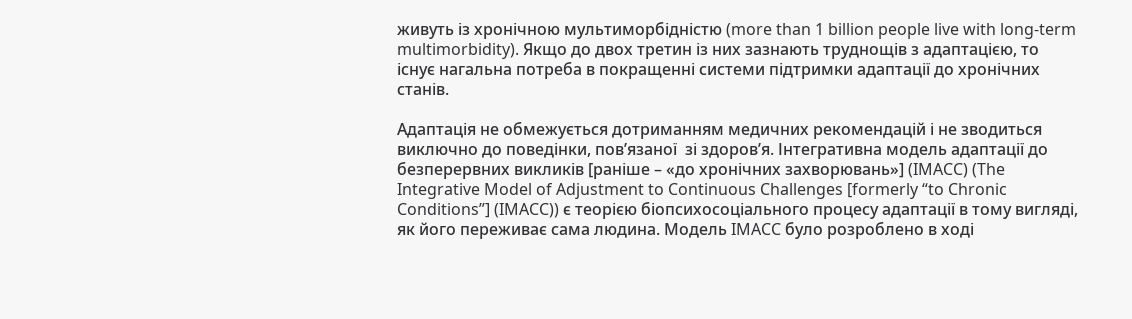живуть із хронічною мультиморбідністю (more than 1 billion people live with long-term multimorbidity). Якщо до двох третин із них зазнають труднощів з адаптацією, то існує нагальна потреба в покращенні системи підтримки адаптації до хронічних станів.

Адаптація не обмежується дотриманням медичних рекомендацій і не зводиться виключно до поведінки, пов’язаної  зі здоров’я. Інтегративна модель адаптації до безперервних викликів [раніше – «до хронічних захворювань»] (IMACC) (The Integrative Model of Adjustment to Continuous Challenges [formerly “to Chronic Conditions”] (IMACC)) є теорією біопсихосоціального процесу адаптації в тому вигляді, як його переживає сама людина. Модель IMACC було розроблено в ході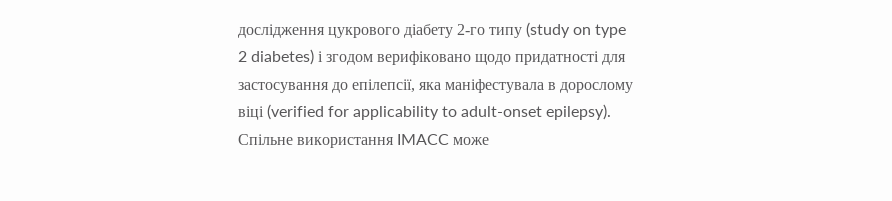дослідження цукрового діабету 2-го типу (study on type 2 diabetes) і згодом верифіковано щодо придатності для застосування до епілепсії, яка маніфестувала в дорослому віці (verified for applicability to adult-onset epilepsy). Спільне використання IMACC може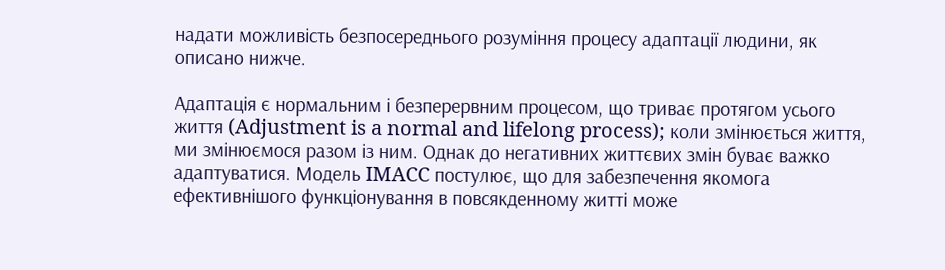надати можливість безпосереднього розуміння процесу адаптації людини, як описано нижче.

Адаптація є нормальним і безперервним процесом, що триває протягом усього життя (Adjustment is a normal and lifelong process); коли змінюється життя, ми змінюємося разом із ним. Однак до негативних життєвих змін буває важко адаптуватися. Модель IMACC постулює, що для забезпечення якомога ефективнішого функціонування в повсякденному житті може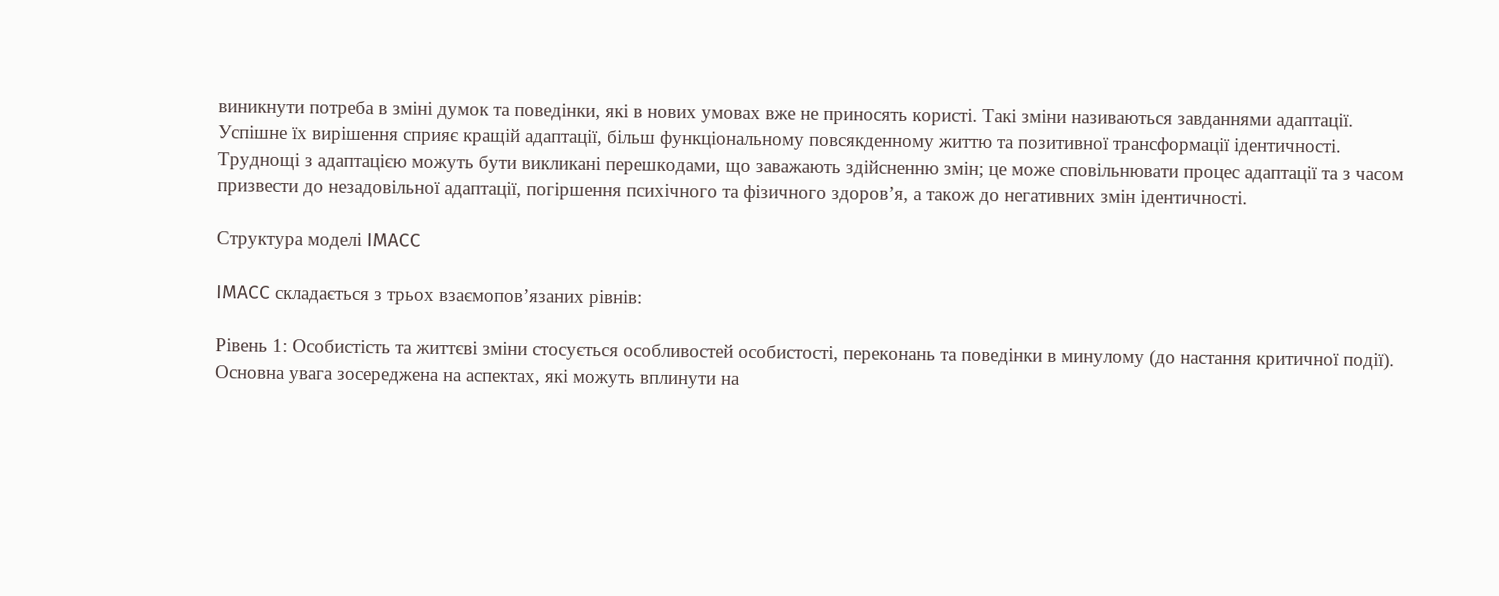виникнути потреба в зміні думок та поведінки, які в нових умовах вже не приносять користі. Такі зміни називаються завданнями адаптації. Успішне їх вирішення сприяє кращій адаптації, більш функціональному повсякденному життю та позитивної трансформації ідентичності. Труднощі з адаптацією можуть бути викликані перешкодами, що заважають здійсненню змін; це може сповільнювати процес адаптації та з часом призвести до незадовільної адаптації, погіршення психічного та фізичного здоров’я, а також до негативних змін ідентичності.

Структура моделі IMACC

IMACC складається з трьох взаємопов’язаних рівнів:

Рівень 1: Особистість та життєві зміни стосується особливостей особистості, переконань та поведінки в минулому (до настання критичної події). Основна увага зосереджена на аспектах, які можуть вплинути на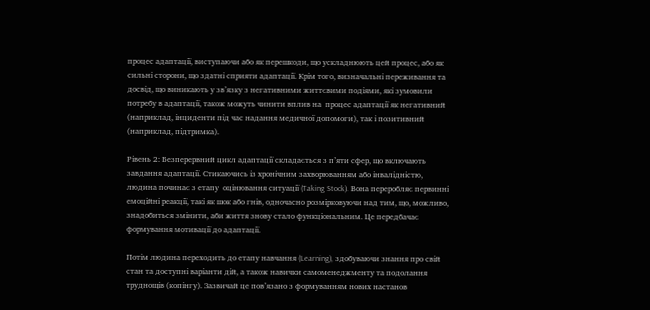процес адаптації, виступаючи або як перешкоди, що ускладнюють цей процес, або як сильні сторони, що здатні сприяти адаптації. Крім того, визначальні переживання та досвід, що виникають у зв’язку з негативними життєвими подіями, які зумовили потребу в адаптації, також можуть чинити вплив на  процес адаптації як негативний (наприклад, інциденти під час надання медичної допомоги), так і позитивний (наприклад, підтримка).

Рівень 2: Безперервний цикл адаптації складається з п’яти сфер, що включають завдання адаптації. Стикаючись із хронічним захворюванням або інвалідністю, людина починає з етапу  оцінювання ситуації (Taking Stock). Вона переробляє первинні емоційні реакції, такі як шок або гнів, одночасно розмірковуючи над тим, що, можливо, знадобиться змінити, аби життя знову стало функціональним. Це передбачає формування мотивації до адаптації.

Потім людина переходить до етапу навчання (Learning), здобуваючи знання про свій стан та доступні варіанти дій, а також навички самоменеджменту та подолання труднощів (копінгу). Зазвичай це пов’язано з формуванням нових настанов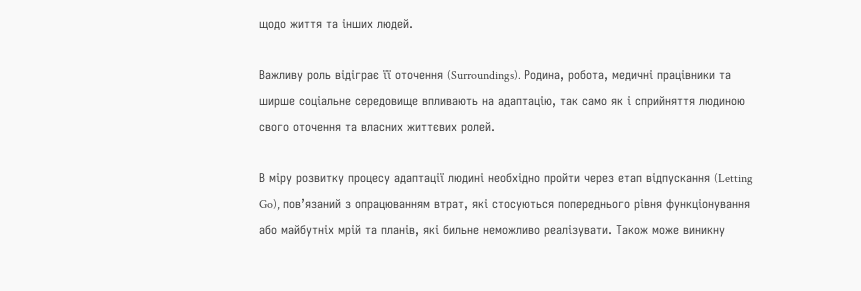щодо життя та інших людей.

Важливу роль відіграє її оточення (Surroundings). Родина, робота, медичні працівники та ширше соціальне середовище впливають на адаптацію, так само як і сприйняття людиною свого оточення та власних життєвих ролей.

В міру розвитку процесу адаптації людині необхідно пройти через етап відпускання (Letting Go), пов’язаний з опрацюванням втрат, які стосуються попереднього рівня функціонування або майбутніх мрій та планів, які бильне неможливо реалізувати. Також може виникну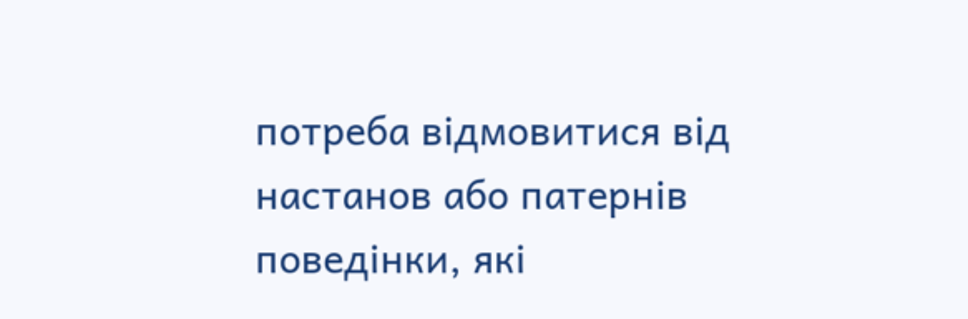потреба відмовитися від настанов або патернів поведінки, які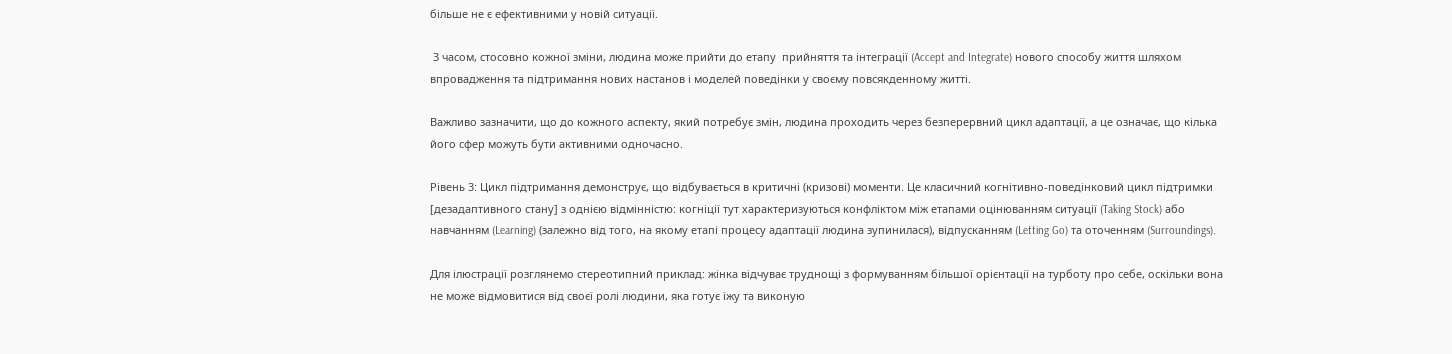більше не є ефективними у новій ситуації.

 З часом, стосовно кожної зміни, людина може прийти до етапу  прийняття та інтеграції (Accept and Integrate) нового способу життя шляхом впровадження та підтримання нових настанов і моделей поведінки у своєму повсякденному житті.

Важливо зазначити, що до кожного аспекту, який потребує змін, людина проходить через безперервний цикл адаптації, а це означає, що кілька його сфер можуть бути активними одночасно.

Рівень 3: Цикл підтримання демонструє, що відбувається в критичні (кризові) моменти. Це класичний когнітивно-поведінковий цикл підтримки [дезадаптивного стану] з однією відмінністю: когніції тут характеризуються конфліктом між етапами оцінюванням ситуації (Taking Stock) або навчанням (Learning) (залежно від того, на якому етапі процесу адаптації людина зупинилася), відпусканням (Letting Go) та оточенням (Surroundings).

Для ілюстрації розглянемо стереотипний приклад: жінка відчуває труднощі з формуванням більшої орієнтації на турботу про себе, оскільки вона не може відмовитися від своєї ролі людини, яка готує їжу та виконую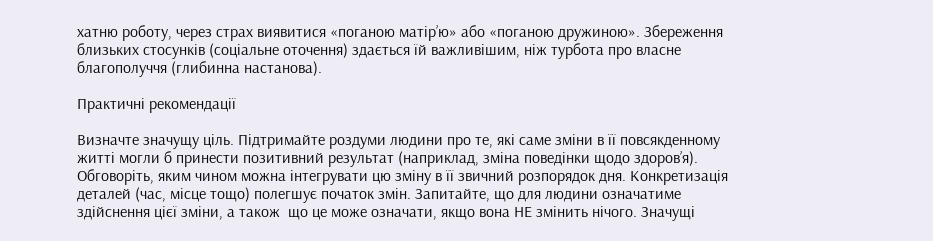хатню роботу, через страх виявитися «поганою матір’ю» або «поганою дружиною». Збереження близьких стосунків (соціальне оточення) здається їй важливішим, ніж турбота про власне благополуччя (глибинна настанова).

Практичні рекомендації

Визначте значущу ціль. Підтримайте роздуми людини про те, які саме зміни в її повсякденному житті могли б принести позитивний результат (наприклад, зміна поведінки щодо здоров’я). Обговоріть, яким чином можна інтегрувати цю зміну в її звичний розпорядок дня. Конкретизація деталей (час, місце тощо) полегшує початок змін. Запитайте, що для людини означатиме здійснення цієї зміни, а також  що це може означати, якщо вона НЕ змінить нічого. Значущі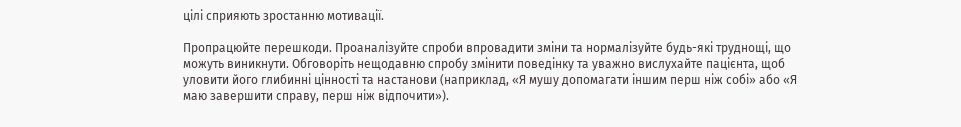цілі сприяють зростанню мотивації.

Пропрацюйте перешкоди. Проаналізуйте спроби впровадити зміни та нормалізуйте будь-які труднощі, що можуть виникнути. Обговоріть нещодавню спробу змінити поведінку та уважно вислухайте пацієнта, щоб уловити його глибинні цінності та настанови (наприклад, «Я мушу допомагати іншим перш ніж собі» або «Я маю завершити справу, перш ніж відпочити»).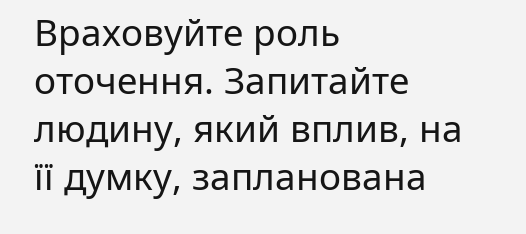Враховуйте роль оточення. Запитайте людину, який вплив, на її думку, запланована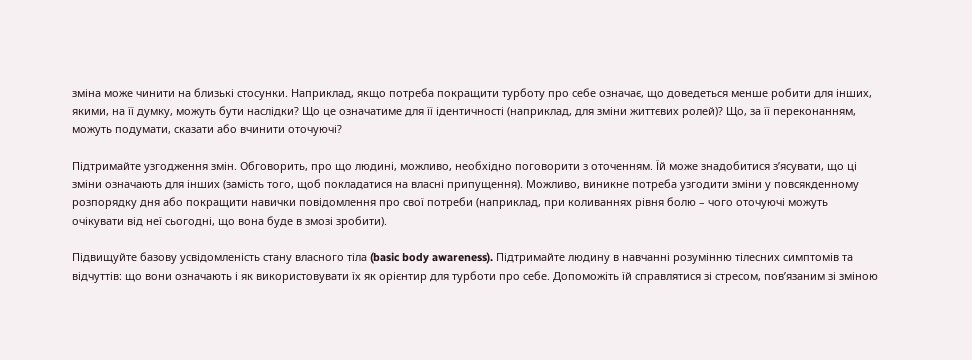зміна може чинити на близькі стосунки. Наприклад, якщо потреба покращити турботу про себе означає, що доведеться менше робити для інших, якими, на її думку, можуть бути наслідки? Що це означатиме для її ідентичності (наприклад, для зміни життєвих ролей)? Що, за її переконанням, можуть подумати, сказати або вчинити оточуючі?

Підтримайте узгодження змін. Обговорить, про що людині, можливо, необхідно поговорити з оточенням. Їй може знадобитися з’ясувати, що ці зміни означають для інших (замість того, щоб покладатися на власні припущення). Можливо, виникне потреба узгодити зміни у повсякденному розпорядку дня або покращити навички повідомлення про свої потреби (наприклад, при коливаннях рівня болю – чого оточуючі можуть очікувати від неї сьогодні, що вона буде в змозі зробити).

Підвищуйте базову усвідомленість стану власного тіла (basic body awareness). Підтримайте людину в навчанні розумінню тілесних симптомів та відчуттів: що вони означають і як використовувати їх як орієнтир для турботи про себе. Допоможіть їй справлятися зі стресом, пов’язаним зі зміною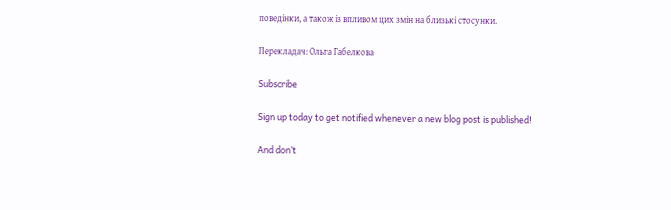поведінки, а також із впливом цих змін на близькі стосунки.

Перекладач: Ольга Габелкова

Subscribe

Sign up today to get notified whenever a new blog post is published!

And don’t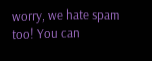worry, we hate spam too! You can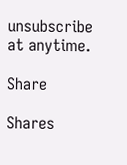unsubscribe at anytime.

Share

Shares